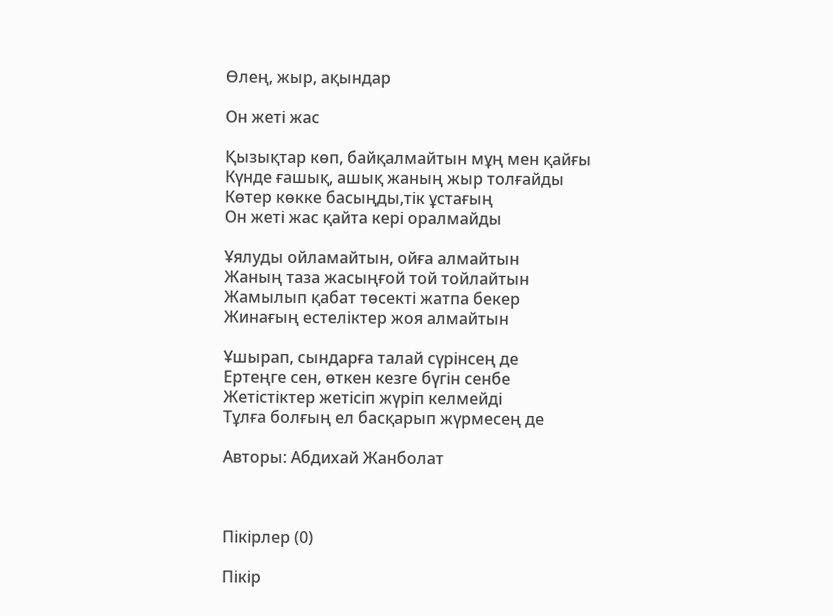Өлең, жыр, ақындар

Он жеті жас

Қызықтар көп, байқалмайтын мұң мен қайғы
Күнде ғашық, ашық жаның жыр толғайды
Көтер көкке басыңды,тік ұстағың
Он жеті жас қайта кері оралмайды

Ұялуды ойламайтын, ойға алмайтын
Жаның таза жасыңғой той тойлайтын
Жамылып қабат төсекті жатпа бекер
Жинағың естеліктер жоя алмайтын

Ұшырап, сындарға талай сүрінсең де
Ертеңге сен, өткен кезге бүгін сенбе
Жетістіктер жетісіп жүріп келмейді
Тұлға болғың ел басқарып жүрмесең де

Авторы: Абдихай Жанболат



Пікірлер (0)

Пікір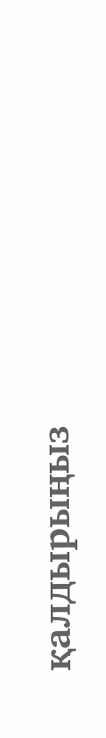қалдырыңыз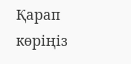Қарап көріңіз